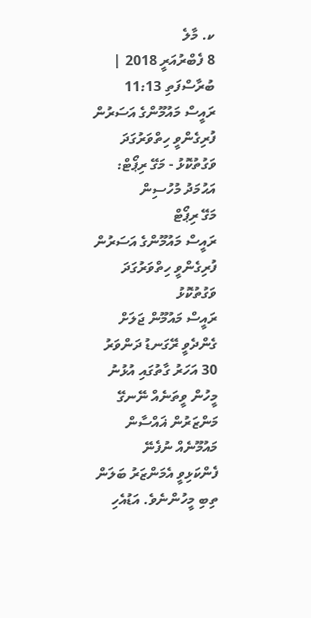ކ. މާލެ
8 ފެބްރުއަރީ 2018 | ބުރާސްފަތި 11:13
ރައީސް މައުމޫންގެ އަސަރުން ފުރިގެންވީ ހިތްވަރުގަދަ ވަގުތުކޮޅު - މަގޭ ރިޕޯޓް: އަޙުމަދު މުހުސިން
މަގޭ ރިޕޯޓް
ރައީސް މައުމޫންގެ އަސަރުން ފުރިގެންވީ ހިތްވަރުގަދަ ވަގުތުކޮޅު
ރައީސް މައުމޫން ޖަލަށް ގެންދެވީ ރޭގަނޑު ދަންވަރު
30 އަހަރު ގާތުގައި އުޅުނު މީހުން ވީތަނެއް ނޭނގޭ
މަންޒަރުން ޣައްސާން މައުމޫނެއް ނުފެނޭ
ފެންކަޅިވީ އެމަންޒަރު ބަލަން ތިބި މީހުންނެވެ. އަޑުއެހި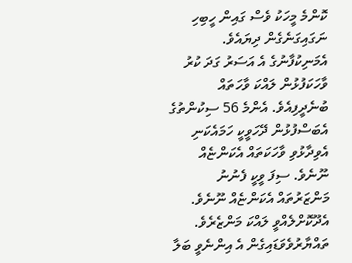ކޮންމެ މީހަކު ވެސް ގައިން ހީބިހި ނަގައިގަނެގެން ދިޔައެވެ. އެމަނިކުފާނުގެ އެ އަސަރު ގަދަ ކުރު ވާހަކަފުޅުން ލައްކަ ވާހަތައް ބުނެދީފިއެވެ. އެންމެ 56 ސިކުންތުގެ އެބަސްފުޅުން ދޭހަވީކީ ހަމައެކަނި އެވިދާޅުވި ވާހަކަތައް އެކަންޏެއް ނޫނެވެ. ސިފަ ވީކީ ފެނުނު މަންޒަރުތައް އެކަންޏެއް ނޫނެވެ. އެދޫކޮށްލެއްވީ ލައްކަ މަންޒެރެވެ.
ތައްޔާރުވެވަޑައިގެން އެ އިންނެވީ ބަލާ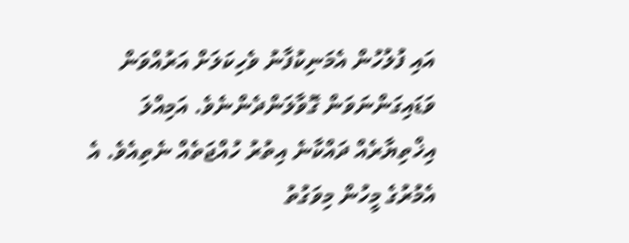އައި ފުލުހުން އެމަނިކުފާނު ވެހިކަލަށް އަރުއްވަން ވަޑައިގަންނަވަން ގޮވާލަންދެންނެވެ. އަމިއްލަ އިޚްތިޔާރެއް ދައްކާނެ އިތުރު ހުއްޖަތެއް ނެތިއެވެ. އެ އެމުރުގެ މީހުން މިވަގުތު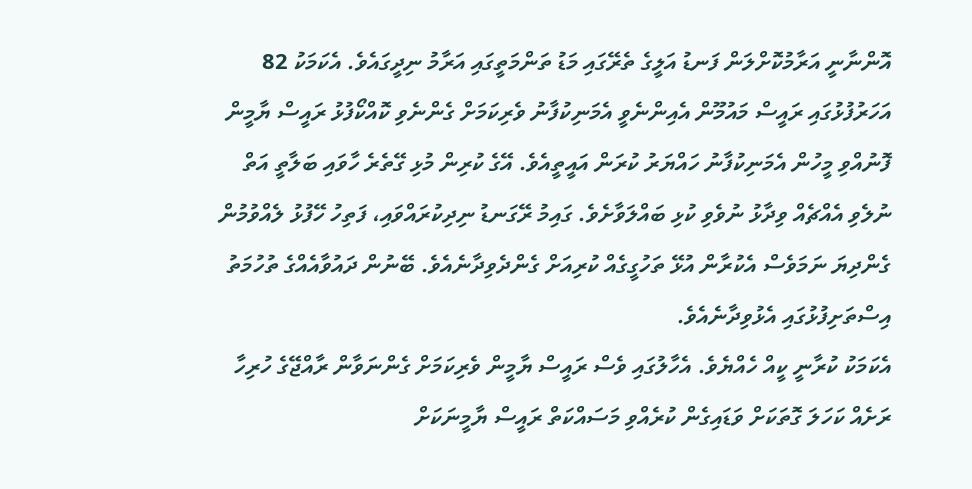އޮންނާނީ އަރާމުކޮށްލަން ފަނޑު އަލީގެ ތެރޭގައި މަޑު ތަންމަތީގައި އަރާމު ނިދީގައެވެ. އެކަމަކު 82 އަހަރުފުޅުގައި ރައީސް މައުމޫން އެއިންނެވީ އެމަނިކުފާނު ވެރިކަމަށް ގެންނެވި ކޮއްކޯފުޅު ރައީސް ޔާމީން ފޮނުއްވި މީހުން އެމަނިކުފާނު ހައްޔަރު ކުރަން އައީތީއެވެ. އޭގެ ކުރިން މުޅި ގޭތެރެ ހާވައި ބަލާތީ އަތް ނުލެވި އެއްޗެއް ވިދާޅު ނުވެވި ކުޅި ބައްލަވާށެވެ. ގައިމު ރޭގަނޑު ނިދިކުރައްވައި، ފަތިހު ހޭފުޅު ލެއްވުމުން ގެންދިޔަ ނަމަވެސް އެކުރާން އުޅޭ ތަހުގީގެއް ކުރިއަށް ގެންދެވިދާނެއެވެ. ބޭނުން ދައުވާއެއްގެ ތުހުމަތު އިސްތަށިފުޅުގައި އެޅުވިދާނެއެވެ.
އެކަމަކު ކުރާނީ ކީއް ހެއްޔެވެ. އެހާލުގައި ވެސް ރައީސް ޔާމީން ވެރިކަމަށް ގެންނަވާން ރާއްޖޭގެ ހުރިހާ ރަށެއް ކަހަލަ ގޮތަކަށް ވަޑައިގެން ކުރެއްވި މަސައްކަތް ރައީސް ޔާމީނަކަށް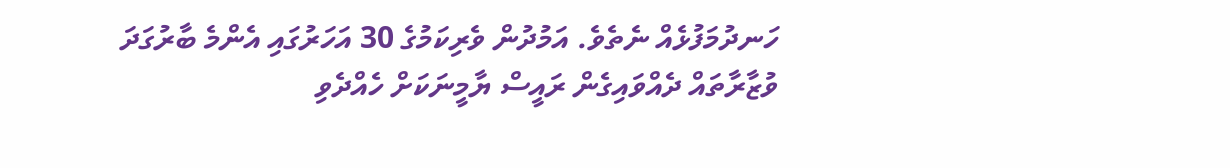ހަނދުމަފުޅެއް ނެތެވެ. އަމުދުން ވެރިކަމުގެ 30 އަހަރުގައި އެންމެ ބާރުގަދަ ވުޒާރާތައް ދެއްވައިގެން ރައީސް ޔާމީނަކަށް ހެއްދެވި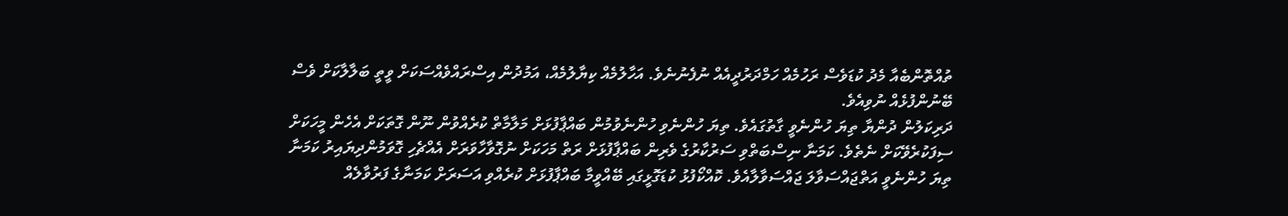ތުއްތޮންބެއާ މެދު ކުޑަވެސް ރަހުމެއް ހަމްދަރުދީއެއް ނުފެނުނެވެ. އަހާލުމެއް ކިޔާލުމެއް، އަމުދުން އިސްރައްވެއްސަކަށް ވީތީ ބަލާލާކަށް ވެސް ބޭނުންފުޅެއް ނުވިއެވެ.
ދަރިކަލުން ދުންޔާ ތިޔަ ހުންނެވީ ގާތުގައެވެ. ތިޔަ ހުންނެވި ހުންނެވުމުން ބައްޕާފުޅަށް މަލާމާތް ކުރެއްވުން ނޫން ގޮތަކަށް އެހެން މީހަކަށް ސިފަކުރެވޭކަށް ނެތެވެ. ކަމަނާ ނިސްބަތްވި ސަރުކާރުގެ ވެރިން ބައްޕާފުޅަށް ރަތް މަހަކަށް ނުގޮވާހާވަރަށް އެއްޗެހި ގޮވަމުންދިޔައިރު ކަމަނާ ތިޔަ ހުންނެވީ އަތްޖައްސަވާލަ ޖައްސަވާލާއެވެ. ކޮއްކޯފުޅު ކުޑަގޮޅީގައި ބޭއްވީމާ ބައްޕާފުޅަށް ކުރެއްވި އަސަރަށް ކަމަނާގެ ފަރުވާލެއް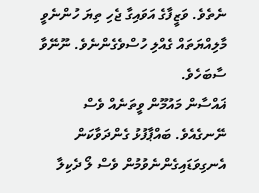ނެތެވެ. ވަޒީފާގެ އަވައިގާ ޖެހި ތިޔަ ހުންނެވީ މާލިއްޔަތައް ގެއްލި ހުސްވެގެންނެވެ. ނޫނޭވާ ސާބަހެވެ.
ޣައްސާން މައުމޫން ވީތަނެއް ވެސް ނޭނގެއެވެ. ބައްޕާފުޅު ގެންދަވާކަން އެނގިވަޑައިގެންނެވުމުން ވެސް ލޯ ދެކިލާ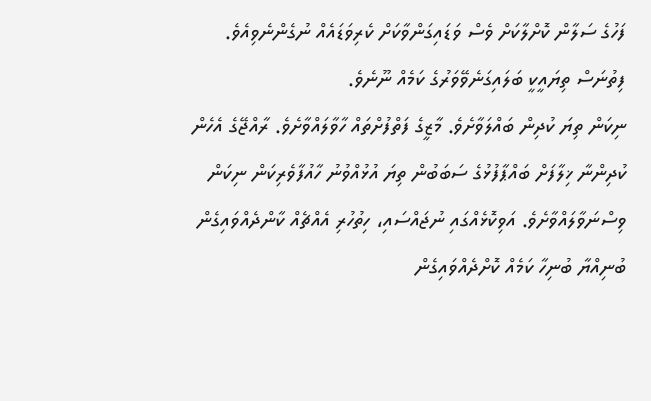ފަހުގެ ސަލާން ކޮށްލާކަށް ވެސް ވަޑައިގަންވާކަށް ކެރިވަޑައެއް ނުގެންނެވިއެވެ. ފިތުނަސް ތިޔައީކީ ބަލައިގަނެވޭވަރުގެ ކަމެއް ނޫނެވެ.
ނިކަން ތިޔަ ކުދިން ބައްލަވާށެވެ. މާޒީގެ ފަތްފުށްތައް ހާވާލައްވާށެވެ. ރާއްޖޭގެ އެހެން ކުދިންނާ ޚިލާފަށް ބައްޕާފުޅުގެ ސަބަބުން ތިޔަ އުޅުއްވުނު ހާއުފާވެރިކަން ނިކަން ވިސްނަވާލައްވާށެވެ. އަވިކޮޅެއްގައި ނުޖައްސައި، ހިތުހުރި އެއްޗެއް ކާންދެއްވައިގެން ބުނިއްޔާ ބުނިހާ ކަމެއް ކޮށްދެއްވައިގެން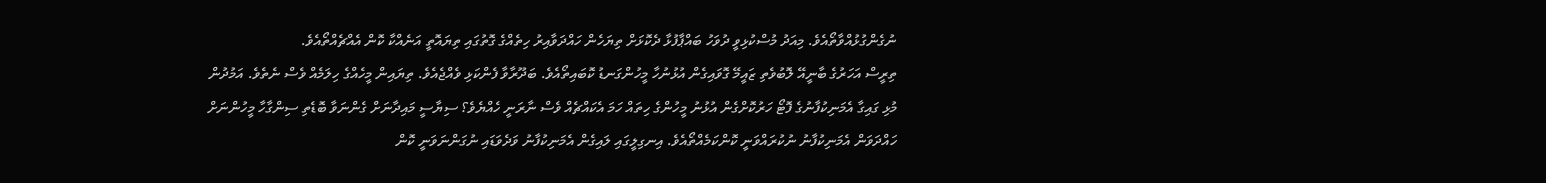ނުގެންގުޅުއްވާތޯއެވެ. މިއަދު މުސްކުޅިވީ ދުވަހު ބައްޕާފުޅާ ދެކޮޅަށް ތިޔަހެން ހައްދަވާއިރު ހިތެއްގެ ގޮތުގައި ތިޔައޮތީ އަނެއްކާ ކޮން އެއްޗެއްތޯއެވެ.
ތިރީސް އަހަރުގެ ބާނީއޭ ލޮބުވެތި ޒައީމޭ ގޮވައިގެން އުޅުނުހާ މީހުންގަނޑު ކޮބައިތޯއެވެ. ބަދޫރާވާ ފެންކަޅި ވެއްޖެއެވެ. ތިޔައިން މީހެއްގެ ހިލަމެއް ވެސް ނެތެވެ. އަމުދުން މުޅި ގައިގާ އެމަނިކުފާނުގެ ފޮޓޯ ހަރުކޮށްގެން އުޅުނު މީހުންގެ ހިތައް ހަމަ އެކައްޗެއް ވެސް ނާރަނީ ހެއްޔެވެ؟ ސިޔާސީ މައިދާނަށް ގެންނަވާ ބޮޑެތި ސިންގާހާ މީހުންނަށް ހައްދަވަން އެމަނިކުފާނު ނުކުރައްވަނީ ކޮންކަމެއްތޯއެވެ. އިނގިލީގައި ލައިގެން އެމަނިކުފާނު ވަދެވަޑައި ނުގަންނަވަނީ ކޮން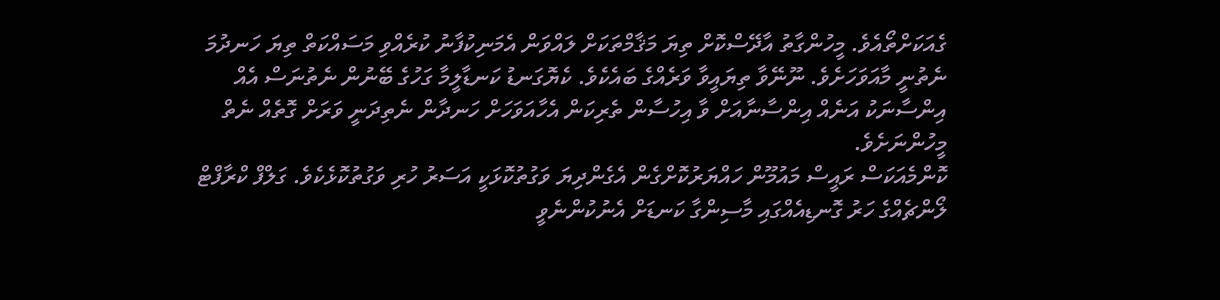ގެއަކަށްތޯއެވެ. މީހުންގާތު އާދޭސްކޮށް ތިޔަ މަޤާމްތަކަށް ލައްވަން އެމަނިކުފާނު ކުރެއްވި މަސައްކަތް ތިޔަ ހަނދުމަ ނެތުނީ މާއަވަހަށެވެ. ނޫނޭވާ ތިޔައީވާ ވަރެއްގެ ބައެކެވެ. ކެޔޮގަނޑު ކަނޑާލީމާ ގަހުގެ ބޭނުން ނެތުނަސް އެއް އިންސާނަކު އަނެއް އިންސާނާއަށް ވާ އިހުސާން ތެރިކަން އެހާއަވަހަށް ހަނދާން ނެތިދަނީ ވަރަށް ގޮތެއް ނެތް މީހުންނަށެވެ.
ކޮންމެއަކަސް ރައީސް މައުމޫން ހައްޔަރުކޮށްގެން އެގެންދިޔަ ވަގުތުކޮޅަކީ އަސަރު ހުރި ވަގުތުކޮޅެކެވެ. ގަލްފް ކްރާފްޓް ލޯންޗެއްގެ ހަރު ގޮނޑިއެއްގައި މާސިންގާ ކަނޑަށް އެނުކުންނެވީ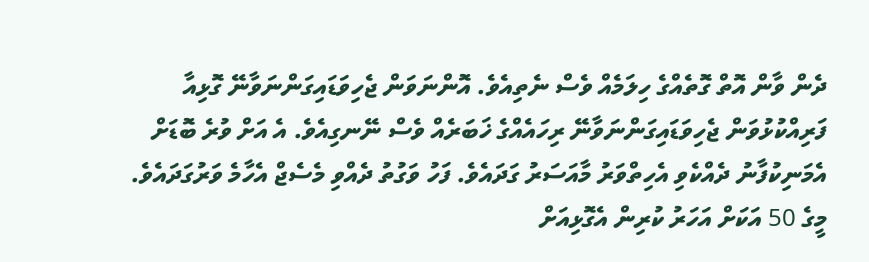ދެން ވާން އޮތް ގޮތެއްގެ ހިލަމެއް ވެސް ނެތިއެވެ. އޮންނަވަން ޖެހިވަޑައިގަންނަވާނޭ ގޮޅިއާ ފަރިއްކުޅުވަން ޖެހިވަޑައިގަންނަވާނޭ ރިހައެއްގެ ޚަބަރެއް ވެސް ނޭނގިއެވެ. އެ އަށް ވުރެ ބޮޑަށް އެމަނިކުފާނު ދެއްކެވި އެހިތްވަރު މާއަސަރު ގަދައެވެ. ފަހު ވަގުތު ދެއްވި މެސެޖް އެހާމެ ވަރުގަދައެވެ. މީގެ 50 އަކަށް އަހަރު ކުރިން އެގޮޅިއަށް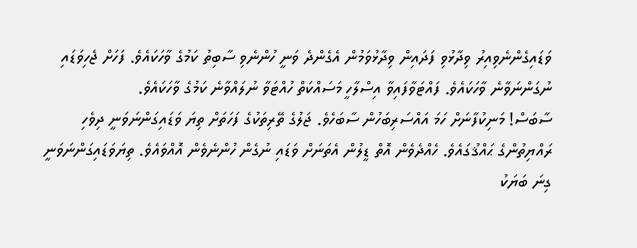ވަޑައިގެންނެވިއިރު ވިދާޅުވި ފަދައިން ވިދާޅުވަމުން އެގެންދެ ވަނީ ހުންނެވި ސާބިތު ކަމުގެ ވާހަކައެވެ. ފަހަށް ޖެހިވަޑައި ނުގަންނަވާނެ ވާހަކައެވެ. ފައްޓަވާފައިވާ އިސްލާހީ މަސައްކަތް ހުއްޓަވާ ނުލައްވާނެ ކަމުގެ ވާހަކައެވެ.
ސާބަސް! މަނިކުފާނަށް ހަމަ އައްސަރިބަހުން ސާބަހެވެ. ޖަލުގެ ތޭރިތަކުގެ ފަހަތަށް ތިޔަ ވަޑައިގަންނަވަނީ ދިވެހި ރައްޔިތުންގެ ޙައްޤުގައެވެ. ހެއްދެވެން އޮތް ޑީލުން އެތަނަށް ވަޑައި ނުގެން ހުންނެވެން އޮއްވައެވެ. ތިޔަވަޑައިގަންނަވަނީ ގިނަ ބަޔަކު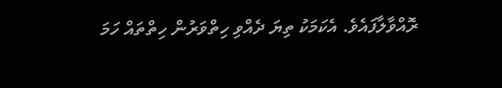ރޮއްވާލާފައެވެ. އެކަމަކު ތިޔަ ދެއްވި ހިތްވަރުން ހިތްތައް ހަމަ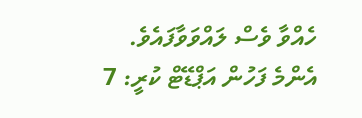ހެއްވާ ވެސް ލައްވަވާފައެވެ.
އެންމެ ފަހުން އަޕްޑޭޓް ކުރީ: 7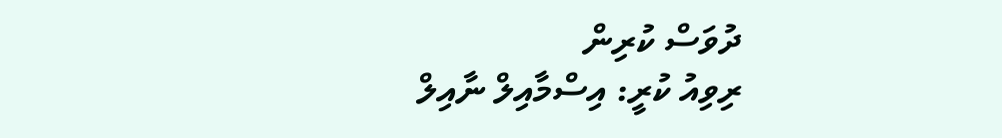ދުވަސް ކުރިން
ރިވިއު ކުރީ: އިސްމާއިލް ނާއިލް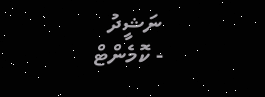ނަޝީދު
- ކޮމެންޓް